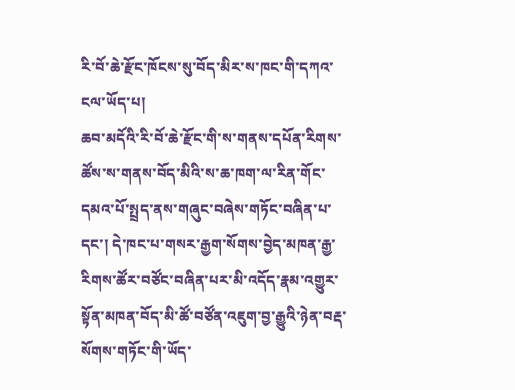རི་བོ་ཆེ་རྫོང་ཁོངས་སུ་བོད་མིར་ས་ཁང་གི་དཀའ་ངལ་ཡོད་པ།
ཆབ་མདོའི་རི་བོ་ཆེ་རྫོང་གི་ས་གནས་དཔོན་རིགས་ཚོས་ས་གནས་བོད་མིའི་ས་ཆ་ཁག་ལ་རིན་གོང་དམའ་པོ་སྤྲད་ནས་གཞུང་བཞེས་གཏོང་བཞིན་པ་དང་། དེ་ཁང་པ་གསར་རྒྱག་སོགས་བྱེད་མཁན་རྒྱ་རིགས་ཚོར་བཙོང་བཞིན་པར་མི་འདོད་རྣམ་འགྱུར་སྟོན་མཁན་བོད་མི་ཚོ་བཙོན་འཇུག་བྱ་རྒྱུའི་ཉེན་བརྡ་སོགས་གཏོང་གི་ཡོད་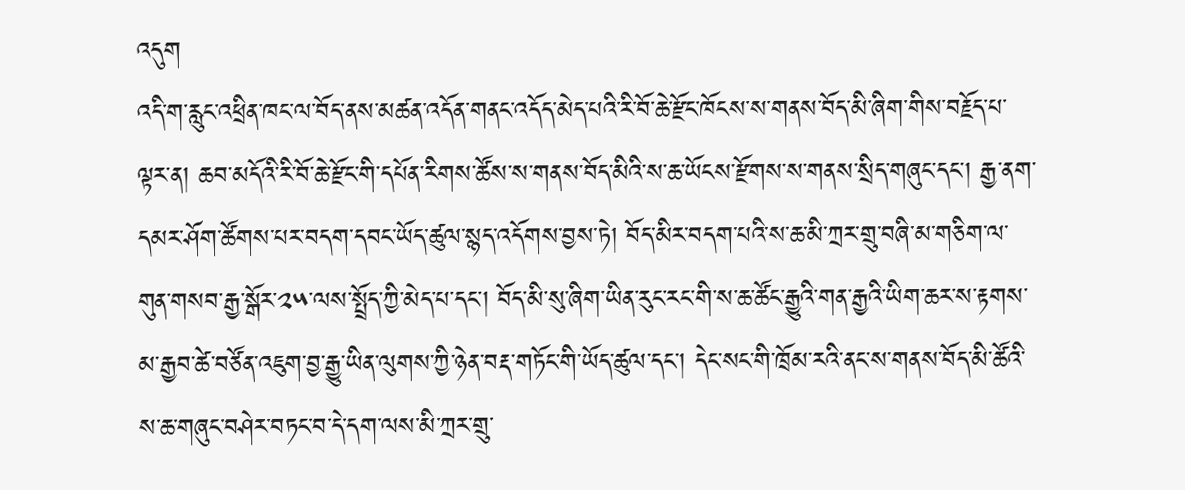འདུག
འདི་ག་རླུང་འཕྲིན་ཁང་ལ་བོད་ནས་མཚན་འདོན་གནང་འདོད་མེད་པའི་རི་བོ་ཆེ་རྫོང་ཁོངས་ས་གནས་བོད་མི་ཞིག་གིས་བརྗོད་པ་ལྟར་ན། ཆབ་མདོའི་རི་བོ་ཆེ་རྫོང་གི་དཔོན་རིགས་ཚོས་ས་གནས་བོད་མིའི་ས་ཆ་ཡོངས་རྫོགས་ས་གནས་སྲིད་གཞུང་དང་། རྒྱ་ནག་དམར་ཤོག་ཚོགས་པར་བདག་དབང་ཡོད་ཚུལ་སྙད་འདོགས་བྱས་ཏེ། བོད་མིར་བདག་པའི་ས་ཆ་མི་ཀྲར་གྲུ་བཞི་མ་གཅིག་ལ་གུན་གསབ་རྒྱ་སྒོར་༢༥་ལས་སྤྲོད་ཀྱི་མེད་པ་དང་། བོད་མི་སུ་ཞིག་ཡིན་རུང་རང་གི་ས་ཆ་ཚོང་རྒྱུའི་གན་རྒྱའི་ཡིག་ཆར་ས་རྟགས་མ་རྒྱབ་ཚེ་བཙོན་འཇུག་བྱ་རྒྱུ་ཡིན་ལུགས་ཀྱི་ཉེན་བརྡ་གཏོང་གི་ཡོད་ཚུལ་དང་། དེང་སང་གི་ཁྲོམ་རའི་ནང་ས་གནས་བོད་མི་ཚོའི་ས་ཆ་གཞུང་བཤེར་བཏང་བ་དེ་དག་ལས་མི་ཀྲར་གྲུ་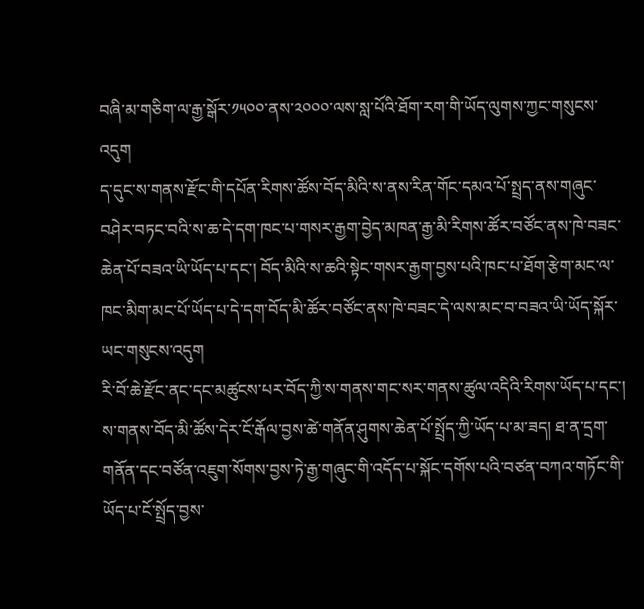བཞི་མ་གཅིག་ལ་རྒྱ་སྒོར་༡༥༠༠་ནས་༢༠༠༠་ལས་སླ་པོའི་ཐོག་རག་གི་ཡོད་ལུགས་ཀྱང་གསུངས་འདུག
ད་དུང་ས་གནས་རྫོང་གི་དཔོན་རིགས་ཚོས་བོད་མིའི་ས་ནས་རིན་གོང་དམའ་པོ་སྤྲད་ནས་གཞུང་བཤེར་བཏང་བའི་ས་ཆ་དེ་དག་ཁང་པ་གསར་རྒྱག་བྱེད་མཁན་རྒྱ་མི་རིགས་ཚོར་བཙོང་ནས་ཁེ་བཟང་ཆེན་པོ་བཟའ་ཡི་ཡོད་པ་དང་། བོད་མིའི་ས་ཆའི་སྟེང་གསར་རྒྱག་བྱས་པའི་ཁང་པ་ཐོག་རྩེག་མང་ལ་ཁང་མིག་མང་པོ་ཡོད་པ་དེ་དག་བོད་མི་ཚོར་བཙོང་ནས་ཁེ་བཟང་དེ་ལས་མང་བ་བཟའ་ཡི་ཡོད་སྐོར་ཡང་གསུངས་འདུག
རི་བོ་ཆེ་རྫོང་ནང་དང་མཚུངས་པར་བོད་ཀྱི་ས་གནས་གང་སར་གནས་ཚུལ་འདིའི་རིགས་ཡོད་པ་དང་། ས་གནས་བོད་མི་ཚོས་དེར་ངོ་རྒོལ་བྱས་ཚེ་གནོན་ཤུགས་ཆེན་པོ་སྤྲོད་ཀྱི་ཡོད་པ་མ་ཟད། ཐ་ན་དྲག་གནོན་དང་བཙོན་འཇུག་སོགས་བྱས་ཏེ་རྒྱ་གཞུང་གི་འདོད་པ་སྐོང་དགོས་པའི་བཙན་བཀའ་གཏོང་གི་ཡོད་པ་ངོ་སྤྲོད་བྱས་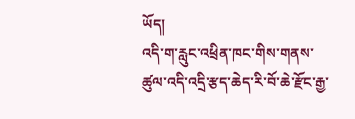ཡོད།
འདི་ག་རླུང་འཕྲིན་ཁང་གིས་གནས་ཚུལ་འདི་འདྲི་རྩད་ཆེད་རི་བོ་ཆེ་རྫོང་རྒྱ་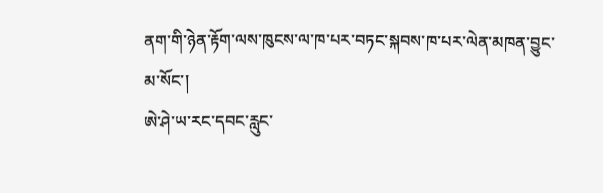ནག་གི་ཉེན་རྟོག་ལས་ཁུངས་ལ་ཁ་པར་བཏང་སྐབས་ཁ་པར་ལེན་མཁན་བྱུང་མ་སོང་།
ཨེ་ཤེ་ཡ་རང་དབང་རླུང་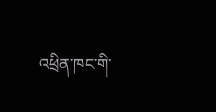འཕྲིན་ཁང་གི་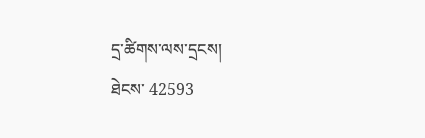དྲ་ཚིགས་ལས་དྲངས།
ཐེངས་ 42593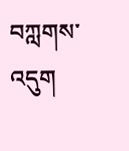བཀླགས་འདུག